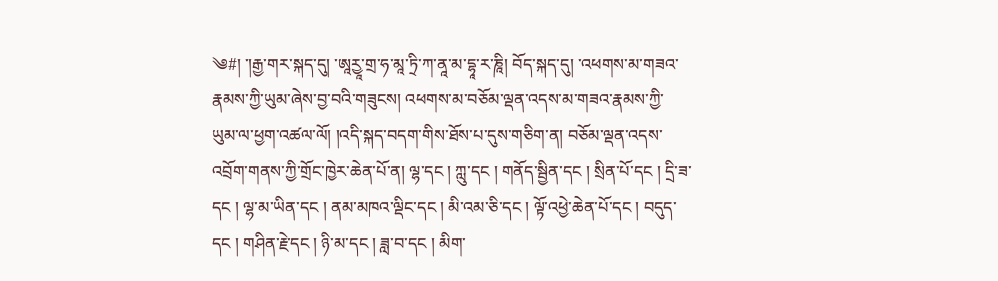༄#། ་།རྒྱ་གར་སྐད་དུ། ་ཨཱརྱཱ་གྲ་ཧ་མཱ་ཏྲི་ཀ་ནཱ་མ་དྷཱ་ར་ཎཱི། བོད་སྐད་དུ། ་འཕགས་མ་གཟའ་རྣམས་ཀྱི་ཡུམ་ཞེས་བྱ་བའི་གཟུངས། འཕགས་མ་བཅོམ་ལྡན་འདས་མ་གཟའ་རྣམས་ཀྱི་ཡུམ་ལ་ཕྱག་འཚལ་ལོ། །འདི་སྐད་བདག་གིས་ཐོས་པ་དུས་གཅིག་ན། བཅོམ་ལྡན་འདས་འབྲོག་གནས་ཀྱི་གྲོང་ཁྱེར་ཆེན་པོ་ན། ལྷ་དང ། ཀླུ་དང ། གནོད་སྦྱིན་དང ། སྲིན་པོ་དང ། དྲི་ཟ་དང ། ལྷ་མ་ཡིན་དང ། ནམ་མཁའ་ལྡིང་དང ། མི་འམ་ཅི་དང ། ལྟོ་འཕྱེ་ཆེན་པོ་དང ། བདུད་དང ། གཤིན་རྗེ་དང ། ཉི་མ་དང ། ཟླ་བ་དང ། མིག་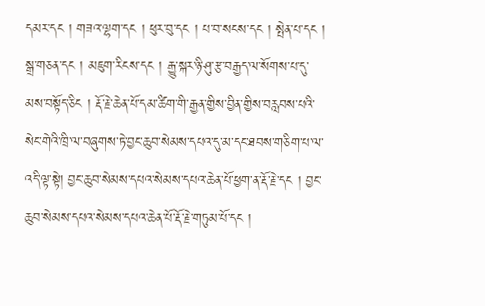དམར་དང ། གཟའ་ལྷག་དང ། ཕུར་བུ་དང ། པ་བ་སངས་དང ། སྤེན་པ་དང ། སྒྲ་གཅན་དང ། མཇུག་རིངས་དང ། རྒྱུ་སྐར་ཉི་ཤུ་རྩ་བརྒྱད་ལ་སོགས་པ་དུ་མས་བསྟོད་ཅིང ། རྡོ་རྗེ་ཆེན་པོ་དམ་ཚིག་གི་རྒྱན་གྱིས་བྱིན་གྱིས་བརླབས་པའི་སེང་གེའི་ཁྲི་ལ་བཞུགས་ཏེ་བྱང་ཆུབ་སེམས་དཔའ་དུ་མ་དང་ཐབས་གཅིག་པ་ལ་འདི་ལྟ་སྟེ། བྱང་ཆུབ་སེམས་དཔའ་སེམས་དཔའ་ཆེན་པོ་ཕྱག་ན་རྡོ་རྗེ་དང ། བྱང་ཆུབ་སེམས་དཔའ་སེམས་དཔའ་ཆེན་པོ་རྡོ་རྗེ་གཏུམ་པོ་དང །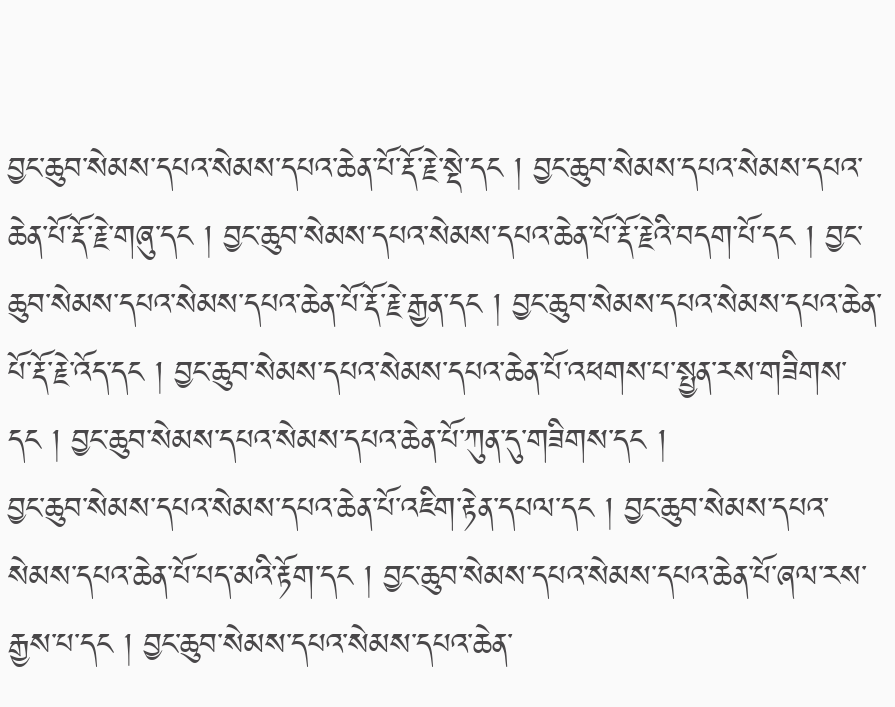བྱང་ཆུབ་སེམས་དཔའ་སེམས་དཔའ་ཆེན་པོ་རྡོ་རྗེ་སྡེ་དང ། བྱང་ཆུབ་སེམས་དཔའ་སེམས་དཔའ་ཆེན་པོ་རྡོ་རྗེ་གཞུ་དང ། བྱང་ཆུབ་སེམས་དཔའ་སེམས་དཔའ་ཆེན་པོ་རྡོ་རྗེའི་བདག་པོ་དང ། བྱང་ཆུབ་སེམས་དཔའ་སེམས་དཔའ་ཆེན་པོ་རྡོ་རྗེ་རྒྱན་དང ། བྱང་ཆུབ་སེམས་དཔའ་སེམས་དཔའ་ཆེན་པོ་རྡོ་རྗེ་འོད་དང ། བྱང་ཆུབ་སེམས་དཔའ་སེམས་དཔའ་ཆེན་པོ་འཕགས་པ་སྤྱན་རས་གཟིགས་དང ། བྱང་ཆུབ་སེམས་དཔའ་སེམས་དཔའ་ཆེན་པོ་ཀུན་དུ་གཟིགས་དང །
བྱང་ཆུབ་སེམས་དཔའ་སེམས་དཔའ་ཆེན་པོ་འཇིག་རྟེན་དཔལ་དང ། བྱང་ཆུབ་སེམས་དཔའ་སེམས་དཔའ་ཆེན་པོ་པད་མའི་རྟོག་དང ། བྱང་ཆུབ་སེམས་དཔའ་སེམས་དཔའ་ཆེན་པོ་ཞལ་རས་རྒྱས་པ་དང ། བྱང་ཆུབ་སེམས་དཔའ་སེམས་དཔའ་ཆེན་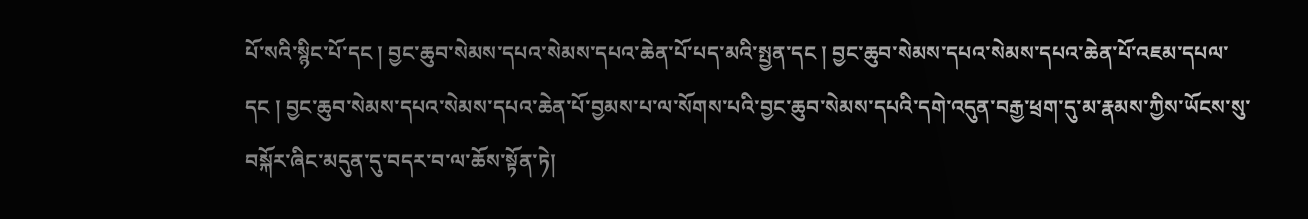པོ་སའི་སྙིང་པོ་དང ། བྱང་ཆུབ་སེམས་དཔའ་སེམས་དཔའ་ཆེན་པོ་པད་མའི་སྤྱན་དང ། བྱང་ཆུབ་སེམས་དཔའ་སེམས་དཔའ་ཆེན་པོ་འཇམ་དཔལ་དང ། བྱང་ཆུབ་སེམས་དཔའ་སེམས་དཔའ་ཆེན་པོ་བྱམས་པ་ལ་སོགས་པའི་བྱང་ཆུབ་སེམས་དཔའི་དགེ་འདུན་བརྒྱ་ཕྲག་དུ་མ་རྣམས་ཀྱིས་ཡོངས་སུ་བསྐོར་ཞིང་མདུན་དུ་བདར་བ་ལ་ཆོས་སྟོན་ཏེ།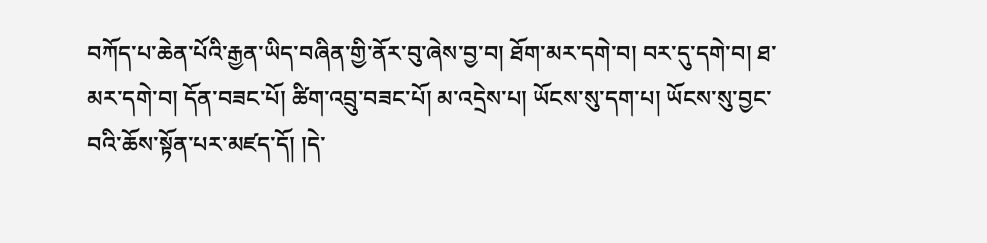བཀོད་པ་ཆེན་པོའི་རྒྱན་ཡིད་བཞིན་གྱི་ནོར་བུ་ཞེས་བྱ་བ། ཐོག་མར་དགེ་བ། བར་དུ་དགེ་བ། ཐ་མར་དགེ་བ། དོན་བཟང་པོ། ཚིག་འབྲུ་བཟང་པོ། མ་འདྲེས་པ། ཡོངས་སུ་དག་པ། ཡོངས་སུ་བྱང་བའི་ཆོས་སྟོན་པར་མཛད་དོ། །དེ་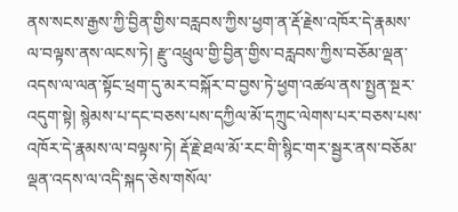ནས་སངས་རྒྱས་ཀྱི་བྱིན་གྱིས་བརླབས་ཀྱིས་ཕྱག་ན་རྡོ་རྗེས་འཁོར་དེ་རྣམས་ལ་བལྟས་ནས་ལངས་ཏེ། རྫུ་འཕྲུལ་གྱི་བྱིན་གྱིས་བརླབས་ཀྱིས་བཅོམ་ལྡན་འདས་ལ་ལན་སྟོང་ཕྲག་དུ་མར་བསྐོར་བ་བྱས་ཏེ་ཕྱག་འཚལ་ནས་སྤྱན་སྔར་འདུག་སྟེ། སྙེམས་པ་དང་བཅས་པས་དཀྱིལ་མོ་དཀྲུང་ལེགས་པར་བཅས་པས་འཁོར་དེ་རྣམས་ལ་བལྟས་ཏེ། རྡོ་རྗེ་ཐལ་མོ་རང་གི་སྙིང་གར་སྦྱར་ནས་བཅོམ་ལྡན་འདས་ལ་འདི་སྐད་ཅེས་གསོལ་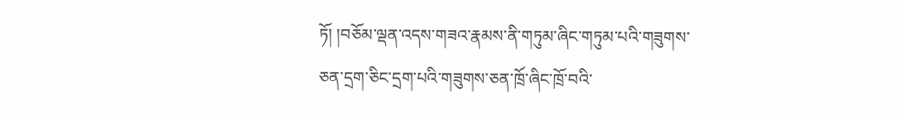ཏོ། །བཅོམ་ལྡན་འདས་གཟའ་རྣམས་ནི་གཏུམ་ཞིང་གཏུམ་པའི་གཟུགས་ཅན་དྲག་ཅིང་དྲག་པའི་གཟུགས་ཅན་ཁྲོ་ཞིང་ཁྲོ་བའི་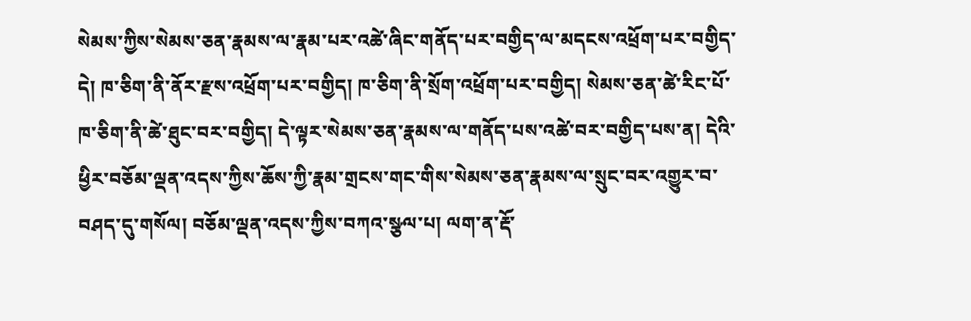སེམས་ཀྱིས་སེམས་ཅན་རྣམས་ལ་རྣམ་པར་འཚེ་ཞིང་གནོད་པར་བགྱིད་ལ་མདངས་འཕྲོག་པར་བགྱིད་དེ། ཁ་ཅིག་ནི་ནོར་རྫས་འཕྲོག་པར་བགྱིད། ཁ་ཅིག་ནི་སྲོག་འཕྲོག་པར་བགྱིད། སེམས་ཅན་ཚེ་རིང་པོ་ཁ་ཅིག་ནི་ཚེ་ཐུང་བར་བགྱིད། དེ་ལྟར་སེམས་ཅན་རྣམས་ལ་གནོད་པས་འཚེ་བར་བགྱིད་པས་ན། དེའི་ཕྱིར་བཅོམ་ལྡན་འདས་ཀྱིས་ཆོས་ཀྱི་རྣམ་གྲངས་གང་གིས་སེམས་ཅན་རྣམས་ལ་སྲུང་བར་འགྱུར་བ་བཤད་དུ་གསོལ། བཅོམ་ལྡན་འདས་ཀྱིས་བཀའ་སྩལ་པ། ལག་ན་རྡོ་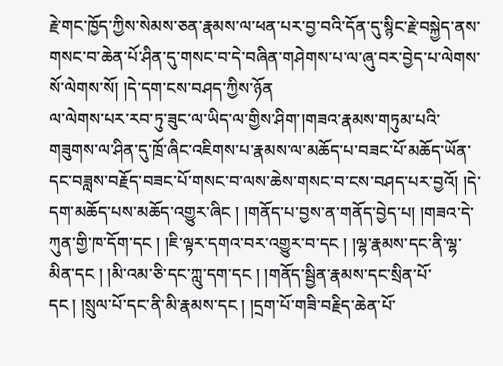རྗེ་གང་ཁྱོད་ཀྱིས་སེམས་ཅན་རྣམས་ལ་ཕན་པར་བྱ་བའི་དོན་དུ་སྙིང་རྗེ་བསྐྱེད་ནས་གསང་བ་ཆེན་པོ་ཤིན་དུ་གསང་བ་དེ་བཞིན་གཤེགས་པ་ལ་ཞུ་བར་བྱེད་པ་ལེགས་སོ་ལེགས་སོ། །དེ་དག་ངས་བཤད་ཀྱིས་ཉོན
ལ་ལེགས་པར་རབ་ཏུ་ཟུང་ལ་ཡིད་ལ་གྱིས་ཤིག་།གཟའ་རྣམས་གཏུམ་པའི་གཟུགས་ལ་ཤིན་དུ་ཁྲོ་ཞིང་འཇིགས་པ་རྣམས་ལ་མཆོད་པ་བཟང་པོ་མཆོད་ཡོན་དང་བཟླས་བརྗོད་བཟང་པོ་གསང་བ་ལས་ཆེས་གསང་བ་ངས་བཤད་པར་བྱའོ། །དེ་དག་མཆོད་པས་མཆོད་འགྱུར་ཞིང ། །གནོད་པ་བྱས་ན་གནོད་བྱེད་པ། །གཟའ་དེ་ཀུན་གྱི་ཁ་དོག་དང ། །ཇི་ལྟར་དགའ་བར་འགྱུར་བ་དང ། །ལྷ་རྣམས་དང་ནི་ལྷ་མིན་དང ། །མི་འམ་ཅི་དང་ཀླུ་དག་དང ། །གནོད་སྦྱིན་རྣམས་དང་སྲིན་པོ་དང ། །སྲུལ་པོ་དང་ནི་མི་རྣམས་དང ། །དྲག་པོ་གཟི་བརྗིད་ཆེན་པོ་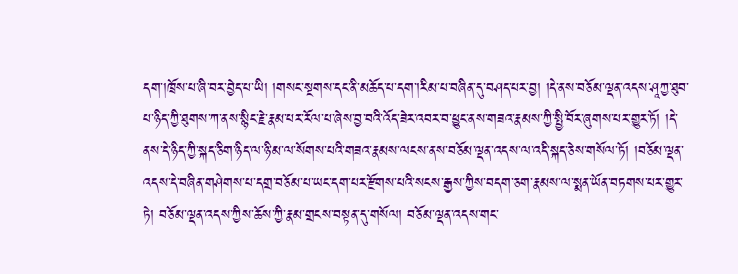དག་།ཁྲོས་པ་ཞི་བར་བྱེད་པ་ཡི། །གསང་སྔགས་དང་ནི་མཆོད་པ་དག་།རིམ་པ་བཞིན་དུ་བཤད་པར་བྱ། །དེ་ནས་བཅོམ་ལྡན་འདས་ཤཱཀྱ་ཐུབ་པ་ཉིད་ཀྱི་ཐུགས་ཀ་ནས་སྙིང་རྗེ་རྣམ་པར་རོལ་པ་ཞེས་བྱ་བའི་འོད་ཟེར་འབར་བ་ཕྱུང་ནས་གཟའ་རྣམས་ཀྱི་སྤྱི་བོར་ཞུགས་པར་གྱུར་ཏོ། །དེ་ནས་དེ་ཉིད་ཀྱི་སྐད་ཅིག་ཉིད་ལ་ཉི་མ་ལ་སོགས་པའི་གཟའ་རྣམས་ལངས་ནས་བཅོམ་ལྡན་འདས་ལ་འདི་སྐད་ཅེས་གསོལ་ཏོ། །བཅོམ་ལྡན་འདས་དེ་བཞིན་གཤེགས་པ་དགྲ་བཅོམ་པ་ཡང་དག་པར་རྫོགས་པའི་སངས་རྒྱས་ཀྱིས་བདག་ཅག་རྣམས་ལ་སྨན་ཡོན་བཏགས་པར་གྱུར་ཏེ། བཅོམ་ལྡན་འདས་ཀྱིས་ཆོས་ཀྱི་རྣམ་གྲངས་བསྟན་དུ་གསོལ། བཅོམ་ལྡན་འདས་གང་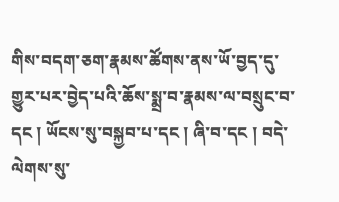གིས་བདག་ཅག་རྣམས་ཚོགས་ནས་ཡོ་བྱད་དུ་གྱུར་པར་བྱེད་པའི་ཆོས་སྨྲ་བ་རྣམས་ལ་བསྲུང་བ་དང ། ཡོངས་སུ་བསྐྱབ་པ་དང ། ཞི་བ་དང ། བདེ་ལེགས་སུ་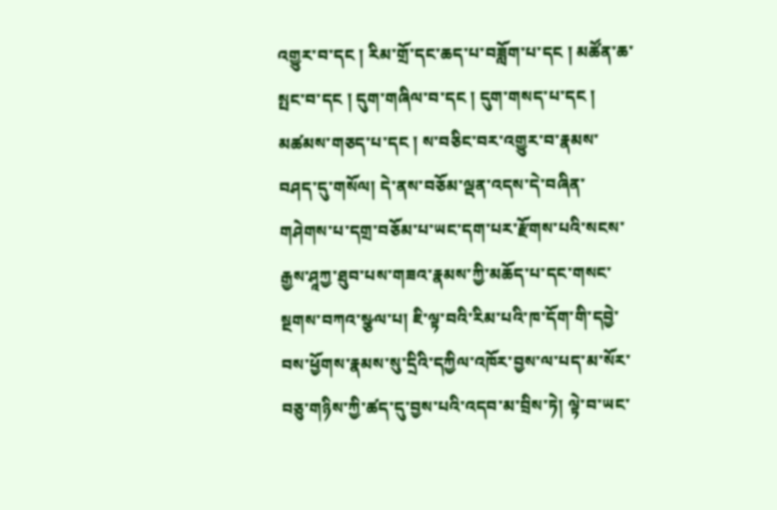འགྱུར་བ་དང ། རིམ་གྲོ་དང་ཆད་པ་བཟློག་པ་དང ། མཚོན་ཆ་སྤང་བ་དང ། དུག་གཞིལ་བ་དང ། དུག་གསད་པ་དང ། མཚམས་གཅད་པ་དང ། ས་བཅིང་བར་འགྱུར་བ་རྣམས་བཤད་དུ་གསོལ། དེ་ནས་བཅོམ་ལྡན་འདས་དེ་བཞིན་གཤེགས་པ་དགྲ་བཅོམ་པ་ཡང་དག་པར་རྫོགས་པའི་སངས་རྒྱས་ཤཱཀྱ་ཐུབ་པས་གཟའ་རྣམས་ཀྱི་མཆོད་པ་དང་གསང་སྔགས་བཀའ་སྩལ་པ། ཇི་ལྟ་བའི་རིམ་པའི་ཁ་དོག་གི་དབྱེ་བས་ཕྱོགས་རྣམས་སུ་དྲིའི་དཀྱིལ་འཁོར་བྱས་ལ་པད་མ་སོར་བཅུ་གཉིས་ཀྱི་ཚད་དུ་བྱས་པའི་འདབ་མ་བྲིས་ཏེ། ལྟེ་བ་ཡང་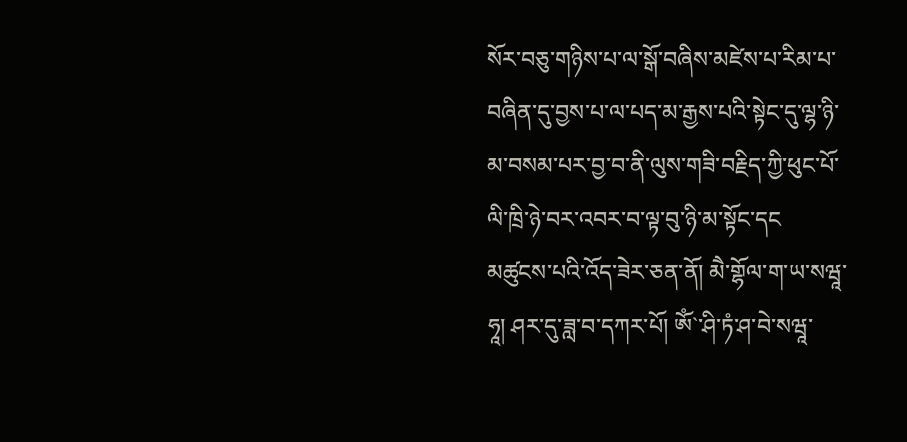སོར་བཅུ་གཉིས་པ་ལ་སྒོ་བཞིས་མཛེས་པ་རིམ་པ་བཞིན་དུ་བྱས་པ་ལ་པད་མ་རྒྱས་པའི་སྟེང་དུ་ལྷ་ཉི་མ་བསམ་པར་བྱ་བ་ནི་ལུས་གཟི་བརྗིད་ཀྱི་ཕུང་པོ་ལི་ཁྲི་ཉེ་བར་འབར་བ་ལྟ་བུ་ཉི་མ་སྟོང་དང
མཚུངས་པའི་འོད་ཟེར་ཅན་ནོ། མཻ་གྷོལ་ག་ཡ་སཝཱ་ཧཱ། ཤར་དུ་ཟླ་བ་དཀར་པོ། ཨོཾ`་ཤི་ཏཾ་ཤ་བེ་སཝཱ་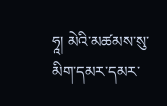ཧཱ། མེའི་མཚམས་སུ་མིག་དམར་དམར་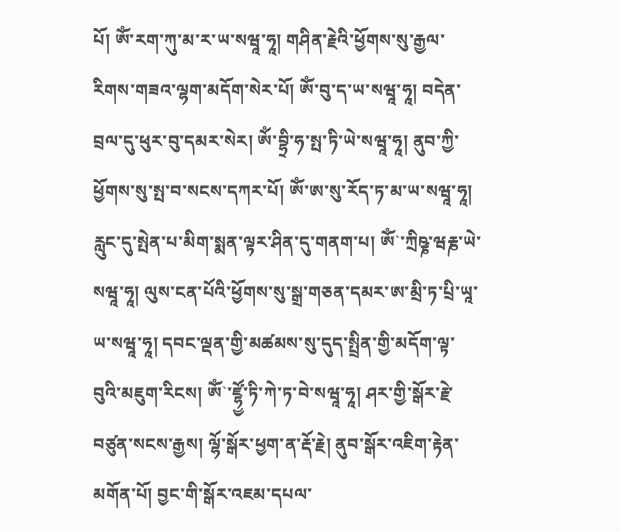པོ། ཨོཾ་རག་ཀུ་མ་ར་ཡ་སཝཱ་ཧཱ། གཤིན་རྗེའི་ཕྱོགས་སུ་རྒྱལ་རིགས་གཟའ་ལྷག་མདོག་སེར་པོ། ཨོཾ་བུ་ད་ཡ་སཝཱ་ཧཱ། བདེན་བྲལ་དུ་ཕུར་བུ་དམར་སེར། ཨོཾ་བྷྲི་ཧ་སྤ་ཏི་ཡེ་སཝཱ་ཧཱ། ནུབ་ཀྱི་ཕྱོགས་སུ་སྤ་བ་སངས་དཀར་པོ། ཨོཾ་ཨ་སུ་རོད་ཏ་མ་ཡ་སཝཱ་ཧཱ། རླུང་དུ་སྤེན་པ་མིག་སྨན་ལྟར་ཤིན་དུ་གནག་པ། ཨོཾ`་ཀྲིཥྞ་ཝརྞ་ཡེ་སཝཱ་ཧཱ། ལུས་ངན་པོའི་ཕྱོགས་སུ་སྒྲ་གཅན་དམར་ཨ་མྲི་ཏ་པྲི་ཡཱ་ཡ་སཝཱ་ཧཱ། དབང་ལྡན་གྱི་མཚམས་སུ་དུད་སྤྲིན་གྱི་མདོག་ལྟ་བུའི་མཇུག་རིངས། ཨོཾ`་ཛྷྱོ་ཏི་ཀེ་ཏ་བེ་སཝཱ་ཧཱ། ཤར་གྱི་སྒོར་རྗེ་བཙུན་སངས་རྒྱས། ལྷོ་སྒོར་ཕྱག་ན་རྡོ་རྗེ། ནུབ་སྒོར་འཇིག་རྟེན་མགོན་པོ། བྱང་གི་སྒོར་འཇམ་དཔལ་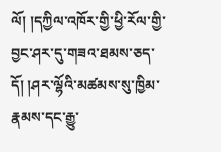ལོ། །དཀྱིལ་འཁོར་གྱི་ཕྱི་རོལ་གྱི་བྱང་ཤར་དུ་གཟའ་ཐམས་ཅད་དོ། །ཤར་ལྷོའི་མཚམས་སུ་ཁྱིམ་རྣམས་དང་རྒྱུ་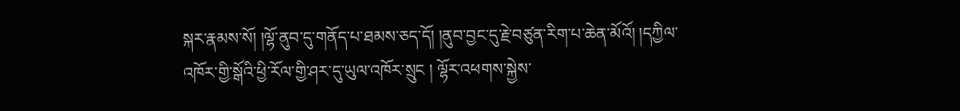སྐར་རྣམས་སོ། །ལྷོ་ནུབ་དུ་གནོད་པ་ཐམས་ཅད་དོ། །ནུབ་བྱང་དུ་རྗེ་བཙུན་རིག་པ་ཆེན་མོའོ། །དཀྱིལ་འཁོར་གྱི་སྒོའི་ཕྱི་རོལ་གྱི་ཤར་དུ་ཡུལ་འཁོར་སྲུང ། ལྷོར་འཕགས་སྐྱེས་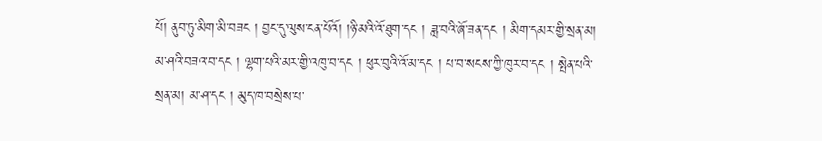པོ། ནུབ་ཏུ་མིག་མི་བཟང ། བྱང་དུ་ལུས་ངན་པོའོ། །ཉི་མའི་འོ་ཐུག་དང ། ཟླ་བའི་ཞོ་ཟན་དང ། མིག་དམར་གྱི་སྲན་མ། མ་ཤའི་བཟའ་བ་དང ། ལྷག་པའི་མར་གྱི་འཁུ་བ་དང ། ཕུར་བུའི་འོ་མ་དང ། པ་བ་སངས་ཀྱི་ཁུར་བ་དང ། སྤེན་པའི་སྲན་མ། མ་ཤ་དང ། མུད་ཁ་བསྲེས་པ་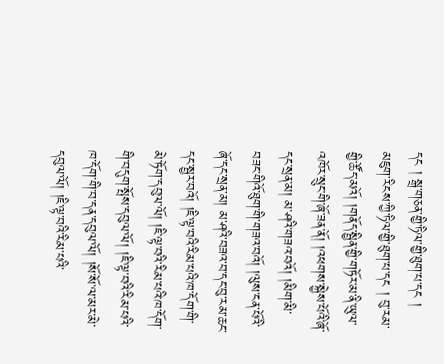དང ། སྒྲ་གཅན་གྱི་ཏིལ་གྱི་ཐུག་པ་དང ། མཇུག་རིངས་ཀྱི་ཏིལ་གྱི་ཐུག་པ་དང ། བུ་རམ་གྱི་ཚོད་མའོ། །གནོད་སྦྱིན་གྱི་གཏོར་མ་ནི་ཡུལ་འཁོར་སྲུང་གི་ཞོ་ཟན་ནོ། །འཕགས་སྐྱེས་པོའི་ཞོ་དང་སྲན་མ། མ་ཤའི་གཟའ་བའོ། །མིག་མི་བཟང་གིའོ་ཐུག་གི་གཟའ་བའོ། །ལུས་ངན་པོའི་ཞོ་དང་སྲན་མ། མ་ཤའི་བཟའ་བ་དང་བུ་རམ་ཆང་དང་སྦྱར་བའོ། །ཇི་ལྟ་བའི་རིམ་པའི་ཁ་དོག་གི་མེ་ཏོག་དབུལ་ལོ། །ཇི་ལྟ་བའི་རིམ་པའི་ཁ་དོག་གི་བདུག་སྤོས་དབུལ་ལོ། །ཇི་ལྟ་བའི་རིམ་པའི་ཁ་དོག་གི་བ་དན་དབུལ་ལོ། །སོ་སོ་ལ་མར་མེ་དབུལ་ལོ། །ཇི་ལྟ་བའི་རིམ་པའི་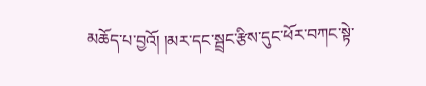མཆོད་པ་བྱའོ། །མར་དང་སྦྲང་རྩིས་དུང་ཕོར་བཀང་སྟེ་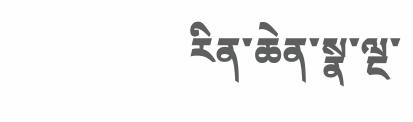རིན་ཆེན་སྣ་ལྔ་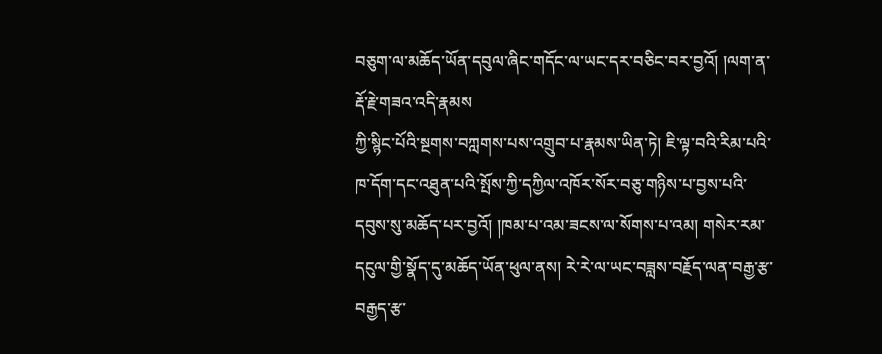བཅུག་ལ་མཆོད་ཡོན་དབུལ་ཞིང་གདོང་ལ་ཡང་དར་བཅིང་བར་བྱའོ། །ལག་ན་རྡོ་རྗེ་གཟའ་འདི་རྣམས
ཀྱི་སྙིང་པོའི་སྔགས་བཀླགས་པས་འགྲུབ་པ་རྣམས་ཡིན་ཏེ། ཇི་ལྟ་བའི་རིམ་པའི་ཁ་དོག་དང་འཐུན་པའི་སྤོས་ཀྱི་དཀྱིལ་འཁོར་སོར་བཅུ་གཉིས་པ་བྱས་པའི་དབུས་སུ་མཆོད་པར་བྱའོ། །ཁམ་པ་འམ་ཟངས་ལ་སོགས་པ་འམ། གསེར་རམ་དངུལ་གྱི་སྣོད་དུ་མཆོད་ཡོན་ཕུལ་ནས། རེ་རེ་ལ་ཡང་བཟླས་བརྗོད་ལན་བརྒྱ་རྩ་བརྒྱད་རྩ་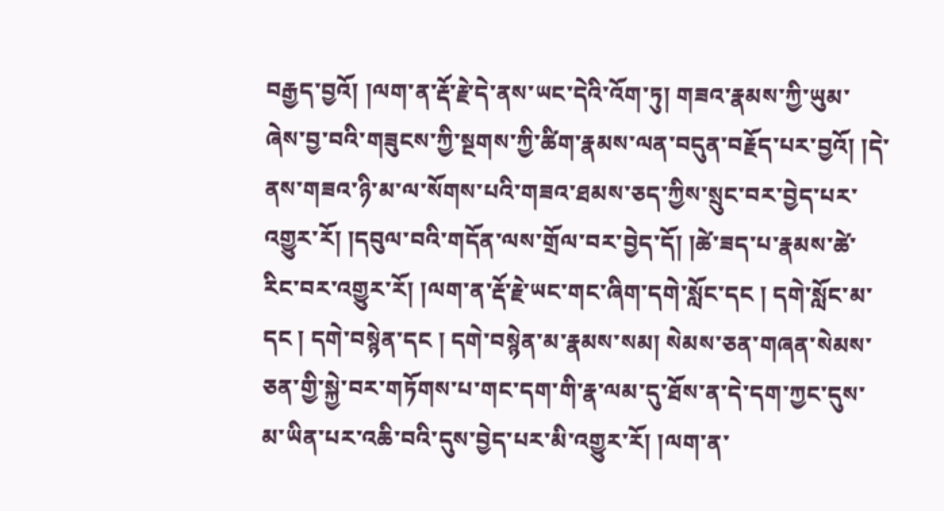བརྒྱད་བྱའོ། །ལག་ན་རྡོ་རྗེ་དེ་ནས་ཡང་དེའི་འོག་ཏུ། གཟའ་རྣམས་ཀྱི་ཡུམ་ཞེས་བྱ་བའི་གཟུངས་ཀྱི་སྔགས་ཀྱི་ཚིག་རྣམས་ལན་བདུན་བརྗོད་པར་བྱའོ། །དེ་ནས་གཟའ་ཉི་མ་ལ་སོགས་པའི་གཟའ་ཐམས་ཅད་ཀྱིས་སྲུང་བར་བྱེད་པར་འགྱུར་རོ། །དབུལ་བའི་གདོན་ལས་གྲོལ་བར་བྱེད་དོ། །ཚེ་ཟད་པ་རྣམས་ཚེ་རིང་བར་འགྱུར་རོ། །ལག་ན་རྡོ་རྗེ་ཡང་གང་ཞིག་དགེ་སློང་དང ། དགེ་སློང་མ་དང ། དགེ་བསྙེན་དང ། དགེ་བསྙེན་མ་རྣམས་སམ། སེམས་ཅན་གཞན་སེམས་ཅན་གྱི་སྐྱེ་བར་གཏོགས་པ་གང་དག་གི་རྣ་ལམ་དུ་ཐོས་ན་དེ་དག་ཀྱང་དུས་མ་ཡིན་པར་འཆི་བའི་དུས་བྱེད་པར་མི་འགྱུར་རོ། །ལག་ན་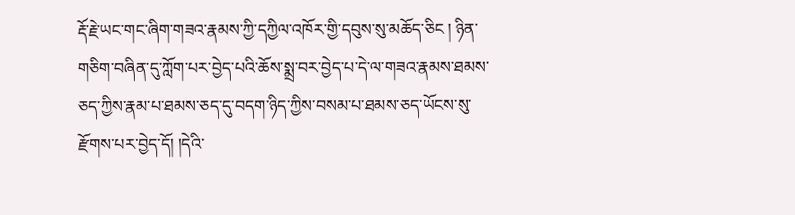རྡོ་རྗེ་ཡང་གང་ཞིག་གཟའ་རྣམས་ཀྱི་དཀྱིལ་འཁོར་གྱི་དབུས་སུ་མཆོད་ཅིང ། ཉིན་གཅིག་བཞིན་དུ་ཀློག་པར་བྱེད་པའི་ཆོས་སྨྲ་བར་བྱེད་པ་དེ་ལ་གཟའ་རྣམས་ཐམས་ཅད་ཀྱིས་རྣམ་པ་ཐམས་ཅད་དུ་བདག་ཉིད་ཀྱིས་བསམ་པ་ཐམས་ཅད་ཡོངས་སུ་རྫོགས་པར་བྱེད་དོ། །དེའི་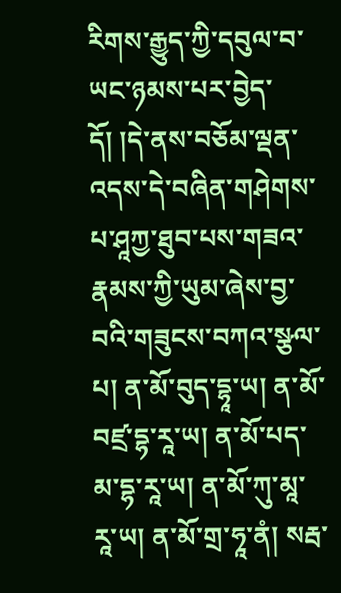རིགས་རྒྱུད་ཀྱི་དབུལ་བ་ཡང་ཉམས་པར་བྱེད་དོ། །དེ་ནས་བཅོམ་ལྡན་འདས་དེ་བཞིན་གཤེགས་པ་ཤཱཀྱ་ཐུབ་པས་གཟའ་རྣམས་ཀྱི་ཡུམ་ཞེས་བྱ་བའི་གཟུངས་བཀའ་སྩལ་པ། ན་མོ་བུད་དྷཱ་ཡ། ན་མོ་བཛྲ་དྷ་རཱ་ཡ། ན་མོ་པད་མ་དྷ་རཱ་ཡ། ན་མོ་ཀུ་མཱ་རཱ་ཡ། ན་མོ་གྲ་ཧཱ་ནཾ། སརྦ་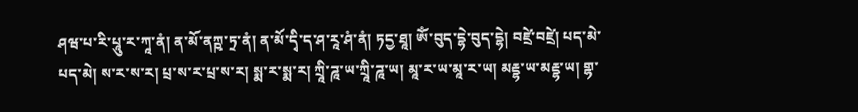ཤཝ་པ་རི་པཱུ་ར་ཀཱ་ནཾ། ན་མོ་ནཀྵ་ཏྲ་ནཾ། ན་མོ་དྭི་ད་ཤ་རཱ་ཤཾ་ནཾ། ཏདྱ་ཐཱ། ཨོཾ་བུད་དྷེ་བུད་དྷེ། བཛྲེ་བཛྲེ། པད་མེ་པད་མེ། ས་ར་ས་ར། པྲ་ས་ར་པྲ་ས་ར། སྨ་ར་སྨ་ར། ཀྲཱི་ཌཱ་ཡ་ཀྲཱི་ཌཱ་ཡ། མཱ་ར་ཡ་མཱ་ར་ཡ། མརྡྷ་ཡ་མརྡྷ་ཡ། གྷ་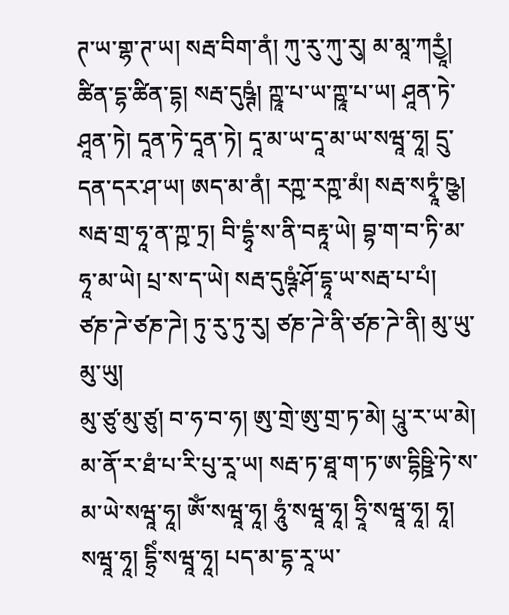ཊ་ཡ་གྷ་ཊ་ཡ། སརྦ་བིག་ནཾ། ཀུ་རུ་ཀུ་རུ། མ་མཱ་ཀརྱཱཾ། ཚིན་དྷ་ཚིན་དྷ། སརྦ་དུཥྚཾ། ཀྵཱ་པ་ཡ་ཀྵཱ་པ་ཡ། ཤཱན་ཏེ་ཤཱན་ཏེ། དཱན་ཏེ་དཱན་ཏེ། དཱ་མ་ཡ་དཱ་མ་ཡ་སཝཱ་ཧཱ། དྲུ་དན་དར་ཤ་ཡ། ཨད་མ་ནཾ། རཀྵ་རཀྵ་མཾ། སརྦ་སཏྭཱཾ་ཥྩ། སརྦ་གྲ་ཧཱ་ན་ཀྵ་ཏྲ། བི་དྷྭཾ་ས་ནི་བརྟཱ་ཡེ། བྷ་ག་བ་ཏི་མ་ཧཱ་མ་ཡེ། པྲ་ས་ད་ཡེ། སརྦ་དུཥྚཾ་ཤོ་དྷཱ་ཡ་སརྦ་པ་པཾ། ཙཎ་ཌེ་ཙཎ་ཌེ། ཏུ་རུ་ཏུ་རུ། ཙཎ་ཌེ་ནི་ཙཎ་ཌེ་ནི། མུ་ཡུ་མུ་ཡུ།
མུ་ཙུ་མུ་ཙུ། བ་ཧ་བ་ཧ། ཨུ་གྲེ་ཨུ་གྲ་ཏ་མེ། པཱུ་ར་ཡ་མེ། མ་ནོ་ར་ཐཾ་པ་རི་པུ་རཱ་ཡ། སརྦ་ཏ་ཐཱ་ག་ཏ་ཨ་དྷིཥྛི་ཏེ་ས་མ་ཡེ་སཝཱ་ཧཱ། ཨོཾ་སཝཱ་ཧཱ། ཧཱུཾ་སཝཱ་ཧཱ། ཧྲཱི་སཝཱ་ཧཱ། ཧཱ། སཝཱ་ཧཱ། དྷྲིཾ་སཝཱ་ཧཱ། པད་མ་དྷ་རཱ་ཡ་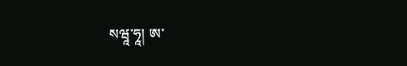སཝཱ་ཧཱ། ཨ་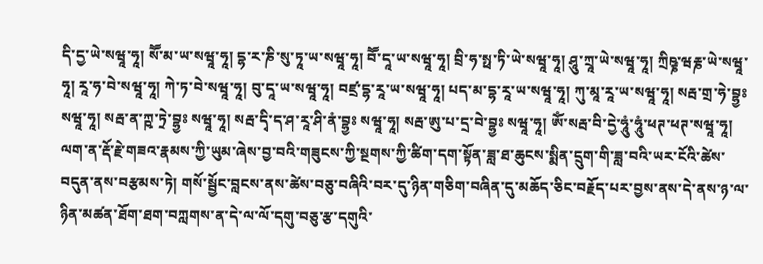དི་དྱ་ཡེ་སཝཱ་ཧཱ། སཽ་མ་ཡ་སཝཱ་ཧཱ། དྷ་ར་ཎི་སུ་ཏཱ་ཡ་སཝཱ་ཧཱ། བཽ་དཱ་ཡ་སཝཱ་ཧཱ། བྲི་ཧ་སྥ་ཏི་ཡེ་སཝཱ་ཧཱ། ཤཱུ་ཀྲཱ་ཡེ་སཝཱ་ཧཱ། ཀྲིཥྞ་ཝརྞ་ཡེ་སཝཱ་ཧཱ། རཱ་ཧ་བེ་སཝཱ་ཧཱ། ཀེ་ཏ་བེ་སཝཱ་ཧཱ། བུ་དཱ་ཡ་སཝཱ་ཧཱ། བཛྲ་དྷ་རཱ་ཡ་སཝཱ་ཧཱ། པད་མ་དྷ་རཱ་ཡ་སཝཱ་ཧཱ། ཀུ་མཱ་རཱ་ཡ་སཝཱ་ཧཱ། སརྦ་གྲ་ཧེ་བྷྱཿ སཝཱ་ཧཱ། སརྦ་ན་ཀྵ་ཏྲེ་བྷྱཿ སཝཱ་ཧཱ། སརྦ་དྭི་ད་ཤ་རཱ་ཤི་ནཾ་བྷྱཿ སཝཱ་ཧཱ། སརྦ་ཨུ་པ་དྲ་བེ་བྷྱཿ སཝཱ་ཧཱ། ཨོཾ་སརྦ་བི་དྱེ་ཧཱུཾ་ཧཱུཾ་ཕཊ་ཕཊ་སཝཱ་ཧཱ། ལག་ན་རྡོ་རྗེ་གཟའ་རྣམས་ཀྱི་ཡུམ་ཞེས་བྱ་བའི་གཟུངས་ཀྱི་སྔགས་ཀྱི་ཚིག་དག་སྟོན་ཟླ་ཐ་ཆུངས་སྨིན་དྲུག་གི་ཟླ་བའི་ཡར་ངོའི་ཚེས་བདུན་ནས་བརྩམས་ཏེ། གསོ་སྦྱོང་བླངས་ནས་ཚེས་བཅུ་བཞིའི་བར་དུ་ཉིན་གཅིག་བཞིན་དུ་མཆོད་ཅིང་བརྗོད་པར་བྱས་ནས་དེ་ནས་ཉ་ལ་ཉིན་མཚན་ཐོག་ཐག་བཀླགས་ན་དེ་ལ་ལོ་དགུ་བཅུ་རྩ་དགུའི་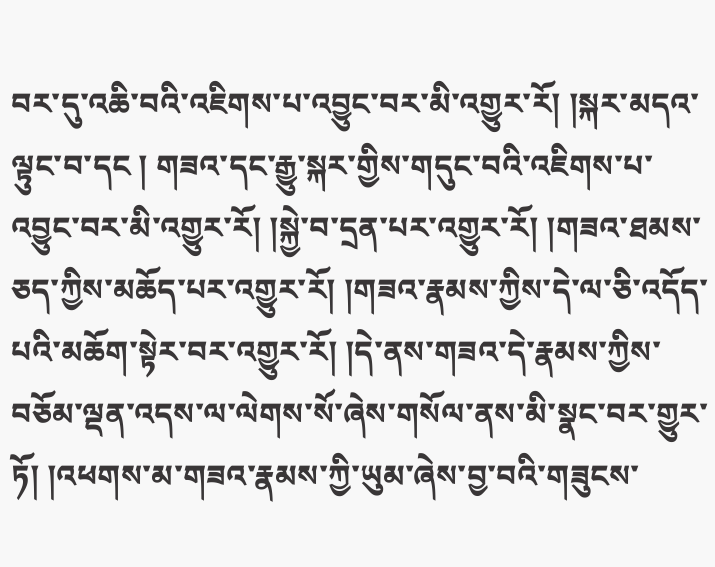བར་དུ་འཆི་བའི་འཇིགས་པ་འབྱུང་བར་མི་འགྱུར་རོ། །སྐར་མདའ་ལྟུང་བ་དང ། གཟའ་དང་རྒྱུ་སྐར་གྱིས་གདུང་བའི་འཇིགས་པ་འབྱུང་བར་མི་འགྱུར་རོ། །སྐྱེ་བ་དྲན་པར་འགྱུར་རོ། །གཟའ་ཐམས་ཅད་ཀྱིས་མཆོད་པར་འགྱུར་རོ། །གཟའ་རྣམས་ཀྱིས་དེ་ལ་ཅི་འདོད་པའི་མཆོག་སྟེར་བར་འགྱུར་རོ། །དེ་ནས་གཟའ་དེ་རྣམས་ཀྱིས་བཅོམ་ལྡན་འདས་ལ་ལེགས་སོ་ཞེས་གསོལ་ནས་མི་སྣང་བར་གྱུར་ཏོ། །འཕགས་མ་གཟའ་རྣམས་ཀྱི་ཡུམ་ཞེས་བྱ་བའི་གཟུངས་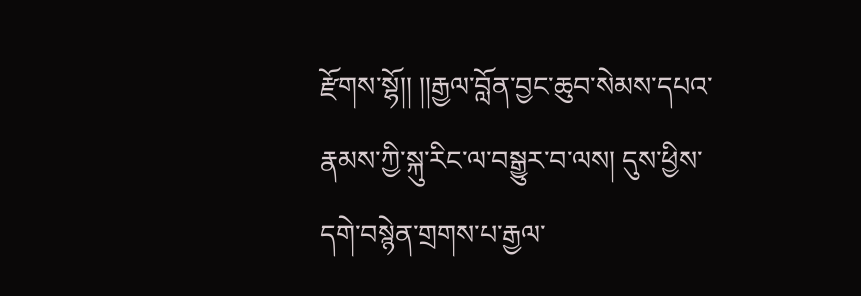རྫོགས་སྷོ།། །།རྒྱལ་བློན་བྱང་ཆུབ་སེམས་དཔའ་རྣམས་ཀྱི་སྐུ་རིང་ལ་བསྒྱུར་བ་ལས། དུས་ཕྱིས་དགེ་བསྙེན་གྲགས་པ་རྒྱལ་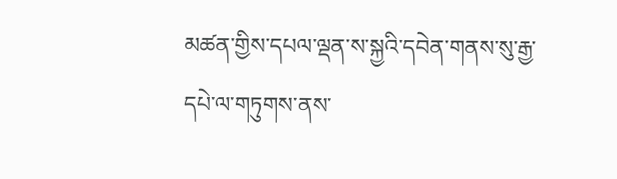མཚན་གྱིས་དཔལ་ལྡན་ས་སྐྱའི་དབེན་གནས་སུ་རྒྱ་དཔེ་ལ་གཏུགས་ནས་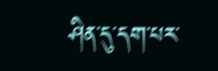ཤིན་དུ་དག་པར་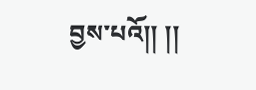བྱས་པའོ།། །།